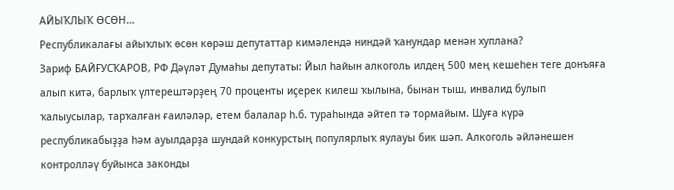АЙЫҠЛЫҠ ӨСӨН…
Республикалағы айыҡлыҡ өсөн көрәш депутаттар кимәлендә ниндәй ҡанундар менән хуплана?
Зариф БАЙҒУСҠАРОВ, РФ Дәүләт Думаһы депутаты: Йыл һайын алкоголь илдең 500 мең кешеһен теге донъяға алып китә, барлыҡ үлтерештәрҙең 70 проценты иҫерек килеш ҡылына, бынан тыш, инвалид булып ҡалыусылар, тарҡалған ғаиләләр, етем балалар һ.б. тураһында әйтеп тә тормайым. Шуға күрә республикабыҙҙа һәм ауылдарҙа шундай конкурстың популярлыҡ яулауы бик шәп. Алкоголь әйләнешен контролләү буйынса законды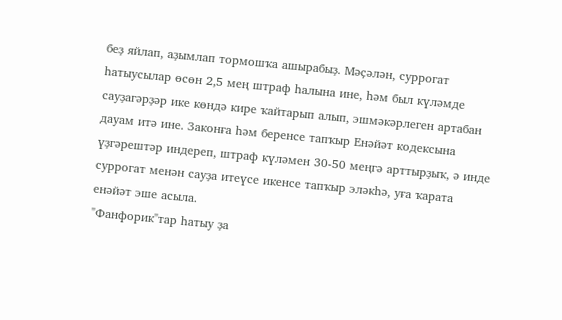беҙ яйлап, аҙымлап тормошҡа ашырабыҙ. Мәҫәлән, суррогат һатыусылар өсөн 2,5 мең штраф һалына ине, һәм был күләмде сауҙагәрҙәр ике көндә кире ҡайтарып алып, эшмәкәрлеген артабан дауам итә ине. Законға һәм беренсе тапҡыр Енәйәт кодексына үҙгәрештәр индереп, штраф күләмен 30-50 меңгә арттырҙыҡ, ә инде суррогат менән сауҙа итеүсе икенсе тапҡыр эләкһә, уға ҡарата енәйәт эше асыла.
"Фанфорик"тар һатыу ҙа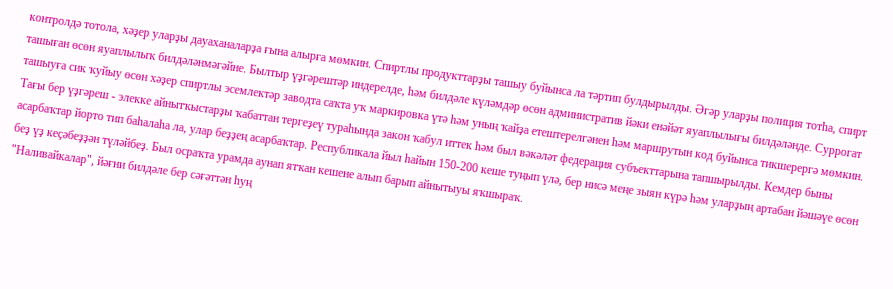контролдә тотола, хәҙер уларҙы дауаханаларҙа ғына алырға мөмкин. Спиртлы продукттарҙы ташыу буйынса ла тәртип булдырылды. Әгәр уларҙы полиция тотһа, спирт ташыған өсөн яуаплылыҡ билдәләнмәгәйне. Былтыр үҙгәрештәр индерелде, һәм билдәле күләмдәр өсөн административ йәки енәйәт яуаплылығы билдәләнде. Суррогат ташыуға сик ҡуйыу өсөн хәҙер спиртлы эсемлектәр заводта саҡта уҡ маркировка үтә һәм уның ҡайҙа етештерелгәнен һәм маршрутын код буйынса тикшерергә мөмкин.
Тағы бер үҙгәреш - элекке айнытҡыстарҙы ҡабаттан тергеҙеү тураһында закон ҡабул иттек һәм был вәкәләт федерация субъекттарына тапшырылды. Кемдер быны асарбаҡтар йорто тип баһалаһа ла, улар беҙҙең асарбаҡтар. Республикала йыл һайын 150-200 кеше туңып үлә, бер нисә меңе зыян күрә һәм уларҙың артабан йәшәүе өсөн беҙ үҙ кеҫәбеҙҙән түләйбеҙ. Был осраҡта урамда аунап ятҡан кешене алып барып айнытыуы яҡшыраҡ.
"Наливайкалар", йәғни билдәле бер сәғәттән һуң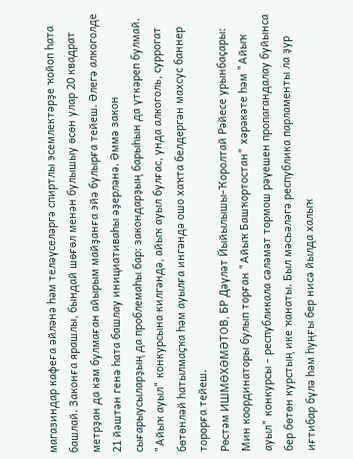магазиндар кафеға әйләнә һәм теләүселәргә спиртлы эсемлектәрҙе ҡойоп һата башлай. Законға ярашлы, бындай шөғөл менән булышыу өсөн улар 20 квадрат метрҙан да кәм булмаған айырым майҙанға эйә булырға тейеш. Әлегә алкоголде 21 йәштән генә һата башлау инициативаһы әҙерләнә. Әммә закон сығарыусыларҙың да проблемаһы бар: закондарҙың барыһын да үткәреп булмай. "Айыҡ ауыл" конкурсына килгәндә, айыҡ ауыл булғас, унда алкоголь, суррогат бөтөнләй һатылмаҫҡа һәм ауылға ингәндә ошо хаҡта белдергән махсус баннер торорға тейеш.
Рөстәм ИШМӨХӘМӘТОВ, БР Дәүләт Йыйылышы-Ҡоролтай Рәйесе урынбаҫары: Мин координаторы булып торған "Айыҡ Башҡортостан" хәрәкәте һәм "Айыҡ ауыл" конкурсы - республикала сәләмәт тормош рәүешен пропагандалау буйынса бер бөтөн курстың ике ҡанаты. Был мәсьәләгә республика парламенты ла ҙур иғтибар бүлә һәм һуңғы бер нисә йылда халыҡ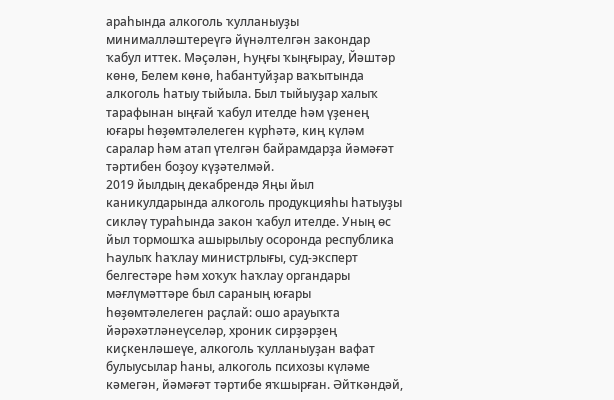араһында алкоголь ҡулланыуҙы минималләштереүгә йүнәлтелгән закондар ҡабул иттек. Мәҫәлән, Һуңғы ҡыңғырау, Йәштәр көнө, Белем көнө, һабантуйҙар ваҡытында алкоголь һатыу тыйыла. Был тыйыуҙар халыҡ тарафынан ыңғай ҡабул ителде һәм үҙенең юғары һөҙөмтәлелеген күрһәтә, киң күләм саралар һәм атап үтелгән байрамдарҙа йәмәғәт тәртибен боҙоу күҙәтелмәй.
2019 йылдың декабрендә Яңы йыл каникулдарында алкоголь продукцияһы һатыуҙы сикләү тураһында закон ҡабул ителде. Уның өс йыл тормошҡа ашырылыу осоронда республика Һаулыҡ һаҡлау министрлығы, суд-эксперт белгестәре һәм хоҡуҡ һаҡлау органдары мәғлүмәттәре был сараның юғары һөҙөмтәлелеген раҫлай: ошо арауыҡта йәрәхәтләнеүселәр, хроник сирҙәрҙең киҫкенләшеүе, алкоголь ҡулланыуҙан вафат булыусылар һаны, алкоголь психозы күләме кәмегән, йәмәғәт тәртибе яҡшырған. Әйткәндәй,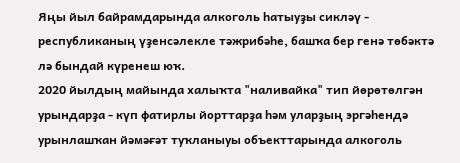Яңы йыл байрамдарында алкоголь һатыуҙы сикләү - республиканың үҙенсәлекле тәжрибәһе, башҡа бер генә төбәктә лә бындай күренеш юҡ.
2020 йылдың майында халыҡта "наливайка" тип йөрөтөлгән урындарҙа - күп фатирлы йорттарҙа һәм уларҙың эргәһендә урынлашҡан йәмәғәт туҡланыуы объекттарында алкоголь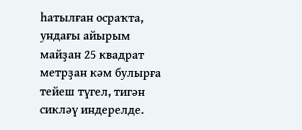һатылған осраҡта, ундағы айырым майҙан 25 квадрат метрҙан кәм булырға тейеш түгел, тигән сикләү индерелде.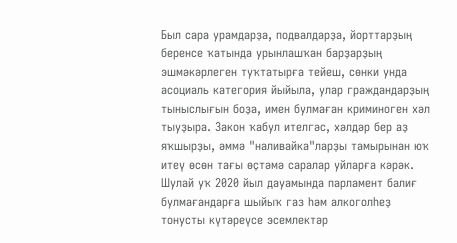Был сара урамдарҙа, подвалдарҙа, йорттарҙың беренсе ҡатында урынлашҡан барҙарҙың эшмәкәрлеген туҡтатырға тейеш, сөнки унда асоциаль категория йыйыла, улар граждандарҙың тыныслығын боҙа, имен булмаған криминоген хәл тыуҙыра. Закон ҡабул ителгәс, хәлдәр бер аҙ яҡшырҙы, әммә "наливайка"ларҙы тамырынан юҡ итеү өсөн тағы өҫтәмә саралар уйларға кәрәк.
Шулай уҡ 2020 йыл дауамында парламент балиғ булмағандарға шыйыҡ газ һәм алкоголһеҙ тонусты күтәреүсе эсемлектәр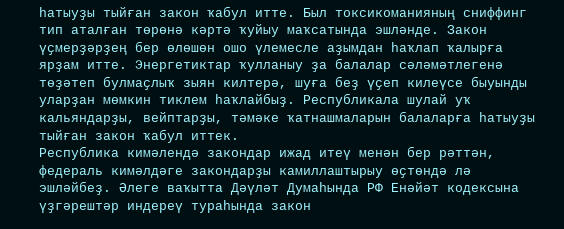һатыуҙы тыйған закон ҡабул итте. Был токсикоманияның сниффинг тип аталған төрөнә кәртә ҡуйыу маҡсатында эшләнде. Закон үҫмерҙәрҙең бер өлөшөн ошо үлемесле аҙымдан һаҡлап ҡалырға ярҙам итте. Энергетиктар ҡулланыу ҙа балалар сәләмәтлегенә төҙәтеп булмаҫлыҡ зыян килтерә, шуға беҙ үҫеп килеүсе быуынды уларҙан мөмкин тиклем һаҡлайбыҙ. Республикала шулай уҡ кальяндарҙы, вейптарҙы, тәмәке ҡатнашмаларын балаларға һатыуҙы тыйған закон ҡабул иттек.
Республика кимәлендә закондар ижад итеү менән бер рәттән, федераль кимәлдәге закондарҙы камиллаштырыу өҫтөндә лә эшләйбеҙ. Әлеге ваҡытта Дәүләт Думаһында РФ Енәйәт кодексына үҙгәрештәр индереү тураһында закон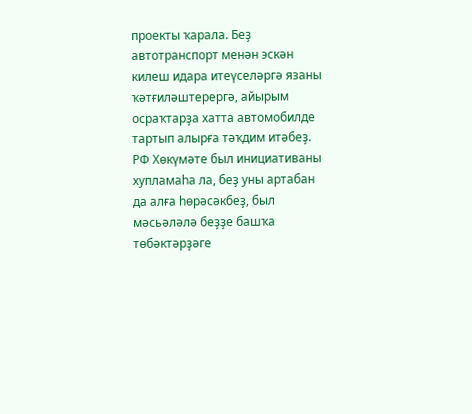проекты ҡарала. Беҙ автотранспорт менән эскән килеш идара итеүселәргә язаны ҡәтғиләштерергә, айырым осраҡтарҙа хатта автомобилде тартып алырға тәҡдим итәбеҙ. РФ Хөкүмәте был инициативаны хупламаһа ла, беҙ уны артабан да алға һөрәсәкбеҙ, был мәсьәләлә беҙҙе башҡа төбәктәрҙәге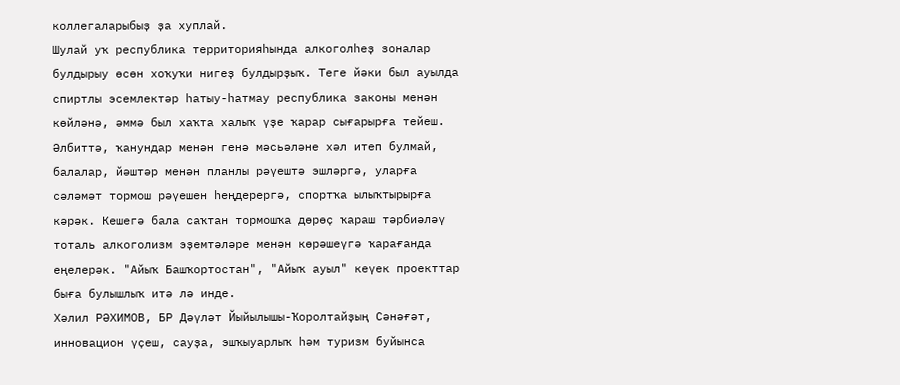коллегаларыбыҙ ҙа хуплай.
Шулай уҡ республика территорияһында алкоголһеҙ зоналар булдырыу өсөн хоҡуҡи нигеҙ булдырҙыҡ. Теге йәки был ауылда спиртлы эсемлектәр һатыу-һатмау республика законы менән көйләнә, әммә был хаҡта халыҡ үҙе ҡарар сығарырға тейеш.
Әлбиттә, ҡанундар менән генә мәсьәләне хәл итеп булмай, балалар, йәштәр менән планлы рәүештә эшләргә, уларға сәләмәт тормош рәүешен һеңдерергә, спортҡа ылыҡтырырға кәрәк. Кешегә бала саҡтан тормошҡа дөрөҫ ҡараш тәрбиәләү тоталь алкоголизм эҙемтәләре менән көрәшеүгә ҡарағанда еңелерәк. "Айыҡ Башҡортостан", "Айыҡ ауыл" кеүек проекттар быға булышлыҡ итә лә инде.
Хәлил РӘХИМОВ, БР Дәүләт Йыйылышы-Ҡоролтайҙың Сәнәғәт, инновацион үҫеш, сауҙа, эшҡыуарлыҡ һәм туризм буйынса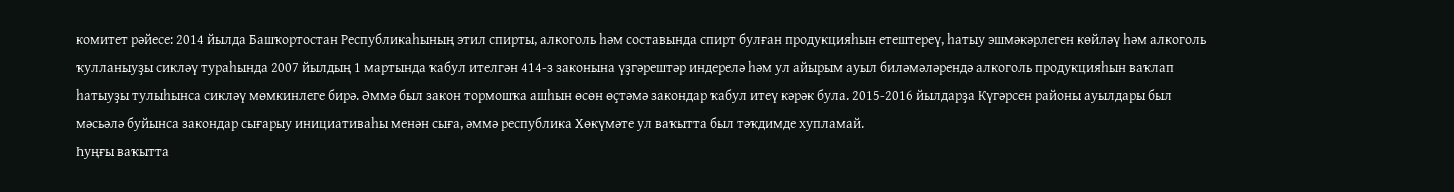комитет рәйесе: 2014 йылда Башҡортостан Республикаһының этил спирты, алкоголь һәм составында спирт булған продукцияһын етештереү, һатыу эшмәкәрлеген көйләү һәм алкоголь ҡулланыуҙы сикләү тураһында 2007 йылдың 1 мартында ҡабул ителгән 414-з законына үҙгәрештәр индерелә һәм ул айырым ауыл биләмәләрендә алкоголь продукцияһын ваҡлап һатыуҙы тулыһынса сикләү мөмкинлеге бирә. Әммә был закон тормошҡа ашһын өсөн өҫтәмә закондар ҡабул итеү кәрәк була. 2015-2016 йылдарҙа Күгәрсен районы ауылдары был мәсьәлә буйынса закондар сығарыу инициативаһы менән сыға, әммә республика Хөкүмәте ул ваҡытта был тәҡдимде хупламай.
Һуңғы ваҡытта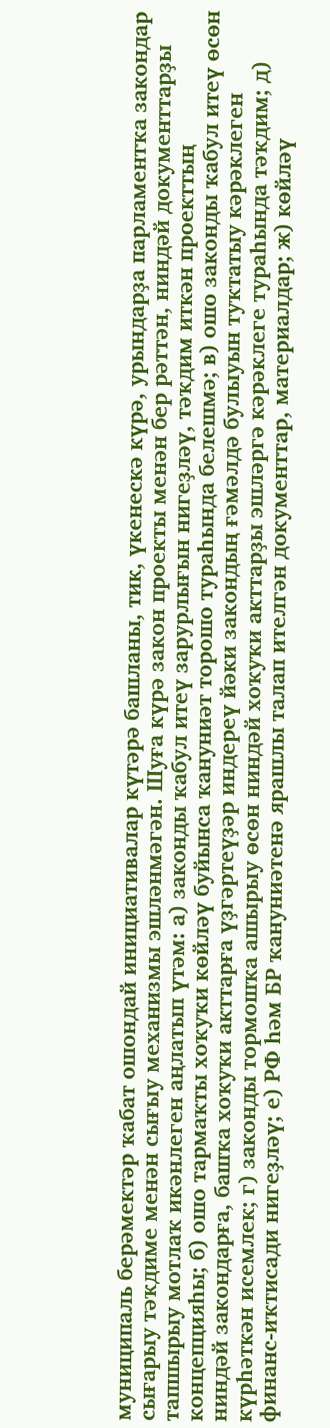муниципаль берәмектәр ҡабат ошондай инициативалар күтәрә башланы, тик, үкенескә күрә, урындарҙа парламентҡа закондар сығарыу тәҡдиме менән сығыу механизмы эшләнмәгән. Шуға күрә закон проекты менән бер рәттән, ниндәй документтарҙы тапшырыу мотлаҡ икәнлеген аңлатып үтәм: а) законды ҡабул итеү зарурлығын нигеҙләү, тәҡдим иткән проекттың концепцияһы; б) ошо тармаҡты хоҡуҡи көйләү буйынса ҡануниәт торошо тураһында белешмә; в) ошо законды ҡабул итеү өсөн ниндәй закондарға, башҡа хоҡуҡи акттарға үҙгәртеүҙәр индереү йәки закондың ғәмәлдә булыуын туҡтатыу кәрәклеген күрһәткән исемлек; г) законды тормошҡа ашырыу өсөн ниндәй хоҡуҡи акттарҙы эшләргә кәрәклеге тураһында тәҡдим; д) финанс-иҡтисади нигеҙләү; е) РФ һәм БР ҡануниәтенә ярашлы талап ителгән документтар, материалдар; ж) көйләү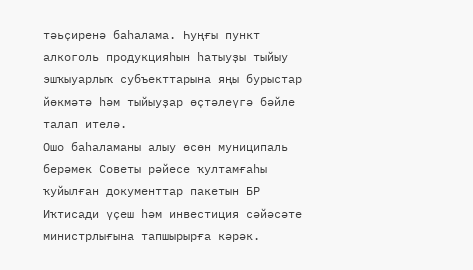тәьҫиренә баһалама. Һуңғы пункт алкоголь продукцияһын һатыуҙы тыйыу эшҡыуарлыҡ субъекттарына яңы бурыстар йөкмәтә һәм тыйыуҙар өҫтәлеүгә бәйле талап ителә.
Ошо баһаламаны алыу өсөн муниципаль берәмек Советы рәйесе ҡултамғаһы ҡуйылған документтар пакетын БР Иҡтисади үҫеш һәм инвестиция сәйәсәте министрлығына тапшырырға кәрәк.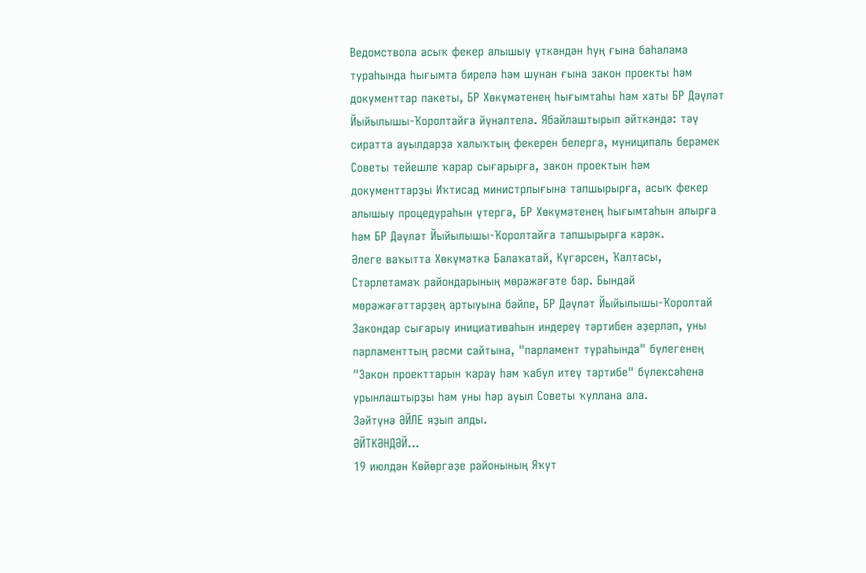Ведомствола асыҡ фекер алышыу үткәндән һуң ғына баһалама тураһында һығымта бирелә һәм шунан ғына закон проекты һәм документтар пакеты, БР Хөкүмәтенең һығымтаһы һәм хаты БР Дәүләт Йыйылышы-Ҡоролтайға йүнәлтелә. Ябайлаштырып әйткәндә: тәү сиратта ауылдарҙа халыҡтың фекерен белергә, муниципаль берәмек Советы тейешле ҡарар сығарырға, закон проектын һәм документтарҙы Иҡтисад министрлығына тапшырырға, асыҡ фекер алышыу процедураһын үтергә, БР Хөкүмәтенең һығымтаһын алырға һәм БР Дәүләт Йыйылышы-Ҡоролтайға тапшырырға кәрәк.
Әлеге ваҡытта Хөкүмәткә Балаҡатай, Күгәрсен, Ҡалтасы, Стәрлетамаҡ райондарының мөрәжәғәте бар. Бындай мөрәжәғәттәрҙең артыуына бәйле, БР Дәүләт Йыйылышы-Ҡоролтай Закондар сығарыу инициативаһын индереү тәртибен әҙерләп, уны парламенттың рәсми сайтына, "парламент тураһында" бүлегенең "Закон проекттарын ҡарау һәм ҡабул итеү тәртибе" бүлексәһенә урынлаштырҙы һәм уны һәр ауыл Советы ҡуллана ала.
Зәйтүнә ӘЙЛЕ яҙып алды.
ӘЙТКӘНДӘЙ...
19 июлдән Көйөргәҙе районының Яҡут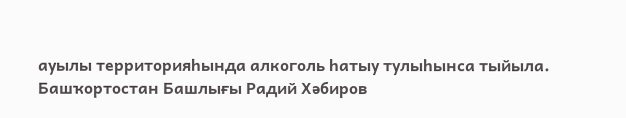ауылы территорияһында алкоголь һатыу тулыһынса тыйыла. Башҡортостан Башлығы Радий Хәбиров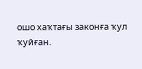ошо хаҡтағы законға ҡул ҡуйған.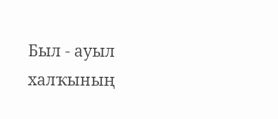Был - ауыл халҡының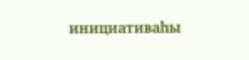инициативаһы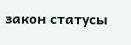закон статусы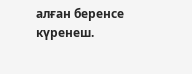алған беренсе күренеш.